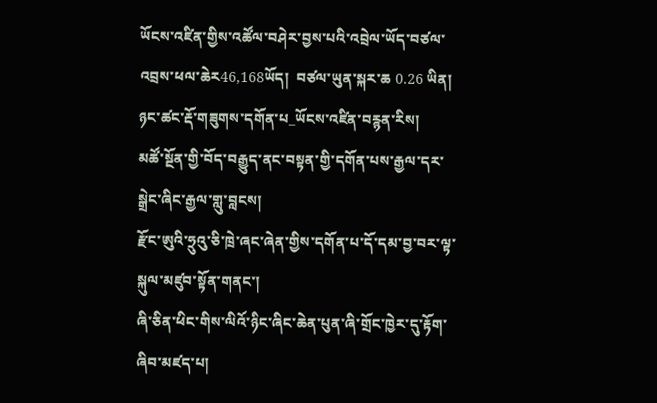ཡོངས་འཛིན་གྱིས་འཚོལ་བཤེར་བྱས་པའི་འབྲེལ་ཡོད་བཙལ་འབྲས་ཕལ་ཆེར46,168ཡོད།  བཙལ་ཡུན་སྐར་ཆ 0.26 ཡིན།
ཉང་ཚང་རྡོ་གཟུགས་དགོན་པ_ཡོངས་འཛིན་བརྙན་རིས།
མཚོ་སྔོན་གྱི་བོད་བརྒྱུད་ནང་བསྟན་གྱི་དགོན་པས་རྒྱལ་དར་སྒྲེང་ཞིང་རྒྱལ་གླུ་བླངས།
རྫོང་ཨུའི་ཧྲུའུ་ཅི་ཁྲེ་ཞང་ཞེན་གྱིས་དགོན་པ་དོ་དམ་བྱ་བར་ལྟ་སྐུལ་མཛུབ་སྟོན་གནང་།
ཞི་ཅིན་ཕིང་གིས་ལིའོ་ཉིང་ཞིང་ཆེན་པུན་ཞི་གྲོང་ཁྱེར་དུ་རྟོག་ཞིབ་མཛད་པ།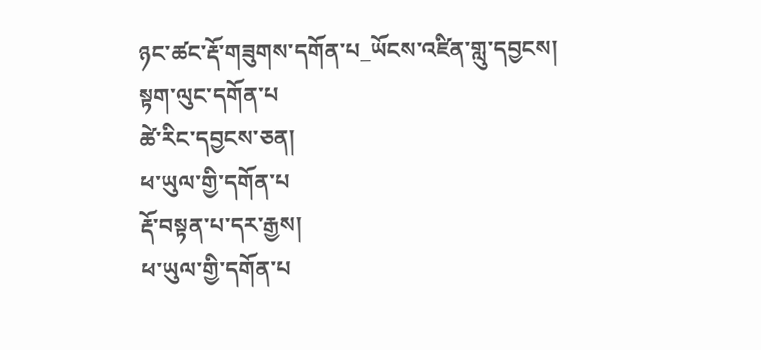ཉང་ཚང་རྡོ་གཟུགས་དགོན་པ_ཡོངས་འཛིན་གླུ་དབྱངས།
སྟག་ལུང་དགོན་པ
ཚེ་རིང་དབྱངས་ཅན།
ཕ་ཡུལ་གྱི་དགོན་པ
རྡོ་བསྟན་པ་དར་རྒྱས།
ཕ་ཡུལ་གྱི་དགོན་པ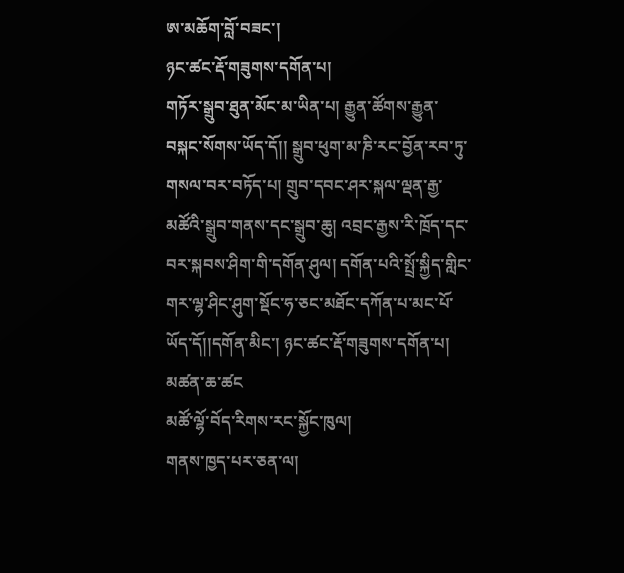ཨ་མཆོག་བློ་བཟང་།
ཉང་ཚང་རྡོ་གཟུགས་དགོན་པ།
གཏོར་སྒྲུབ་ཐུན་མོང་མ་ཡིན་པ། རྒྱུན་ཚོགས་རྒྱུན་བསྐང་སོགས་ཡོད་དོ།། སྒྲུབ་ཕུག་མ་ཎི་རང་བྱོན་རབ་ཏུ་གསལ་བར་བཏོད་པ། གྲུབ་དབང་ཤར་སྐལ་ལྡན་རྒྱ་མཚོའི་སྒྲུབ་གནས་དང་སྒྲུབ་ཆུ། འབྲང་རྒྱས་རི་ཁྲོད་དང་བར་སྐབས་ཤིག་གི་དགོན་ཤུལ། དགོན་པའི་སྤྲོ་སྐྱིད་གླིང་གར་ལྷ་ཤིང་ཤུག་སྡོང་ཧ་ཅང་མཐོང་དཀོན་པ་མང་པོ་ཡོད་དོ།།དགོན་མིང་། ཉང་ཚང་རྡོ་གཟུགས་དགོན་པ། མཚན་ཆ་ཚང
མཚོ་ལྷོ་བོད་རིགས་རང་སྐྱོང་ཁུལ།
གནས་ཁྱད་པར་ཅན་ལ།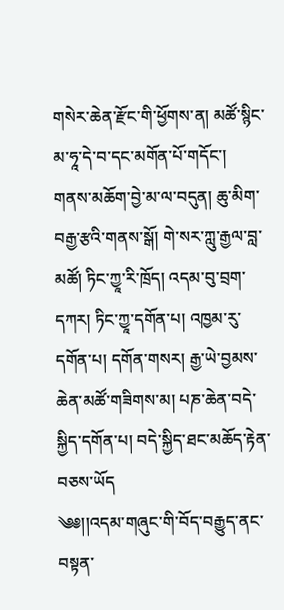གསེར་ཆེན་རྫོང་གི་ཕྱོགས་ན། མཚོ་སྙིང་མ་ཧཱ་དེ་བ་དང་མགོན་པོ་གདོང་། གནས་མཆོག་བྱེ་མ་ལ་བདུན། ཆུ་མིག་བརྒྱ་རྩའི་གནས་སྒོ། གེ་སར་ཀླུ་རྒྱལ་བླ་མཚོ། ཏིང་ཀྱཱ་རི་ཁྲོད། འདམ་བུ་བྲག་དཀར། ཏིང་ཀྱཱ་དགོན་པ། འཁྱམ་རུ་དགོན་པ། དགོན་གསར། རྒྱ་ཡེ་བྱམས་ཆེན་མཚོ་གཟིགས་མ། པཎ་ཆེན་བདེ་སྐྱིད་དགོན་པ། བདེ་སྐྱིད་ཐང་མཆོད་རྟེན་བཅས་ཡོད
༄༅།།འདམ་གཞུང་གི་བོད་བརྒྱུད་ནང་བསྟན་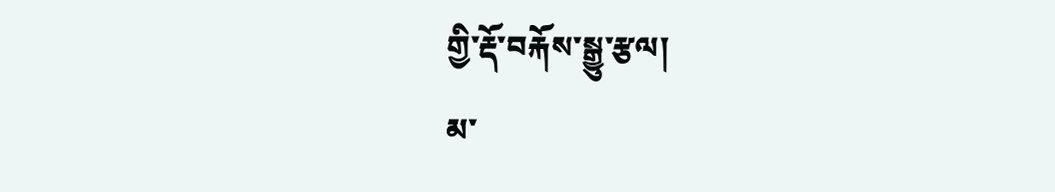གྱི་རྡོ་བརྐོས་སྒྱུ་རྩལ།
མ་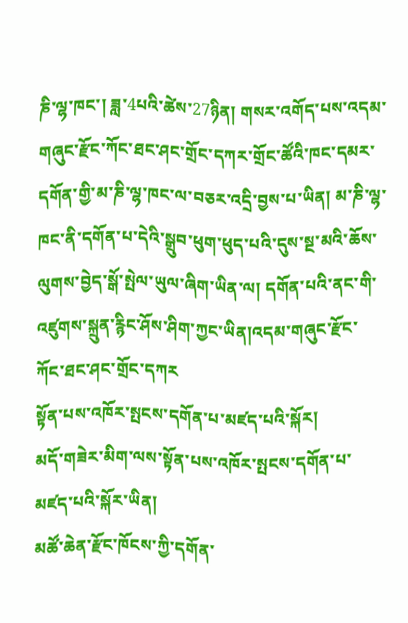ཎི་ལྷ་ཁང་། ཟླ་4པའི་ཚེས་27ཉིན། གསར་འགོད་པས་འདམ་གཞུང་རྫོང་ཀོང་ཐང་ཤང་གྲོང་དཀར་གྲོང་ཚོའི་ཁང་དམར་དགོན་གྱི་མ་ཎི་ལྷ་ཁང་ལ་བཅར་འདྲི་བྱས་པ་ཡིན། མ་ཎི་ལྷ་ཁང་ནི་དགོན་པ་དེའི་སྒྲུབ་ཕུག་ཕུད་པའི་དུས་སྔ་མའི་ཆོས་ལུགས་བྱེད་སྒོ་སྤེལ་ཡུལ་ཞིག་ཡིན་ལ། དགོན་པའི་ནང་གི་འཛུགས་སྐྲུན་རྙིང་ཤོས་ཤིག་ཀྱང་ཡིན།འདམ་གཞུང་རྫོང་ཀོང་ཐང་ཤང་གྲོང་དཀར
སྟོན་པས་འཁོར་སྤངས་དགོན་པ་མཛད་པའི་སྐོར།
མདོ་གཟེར་མིག་ལས་སྟོན་པས་འཁོར་སྤངས་དགོན་པ་མཛད་པའི་སྐོར་ཡིན།
མཚོ་ཆེན་རྫོང་ཁོངས་ཀྱི་དགོན་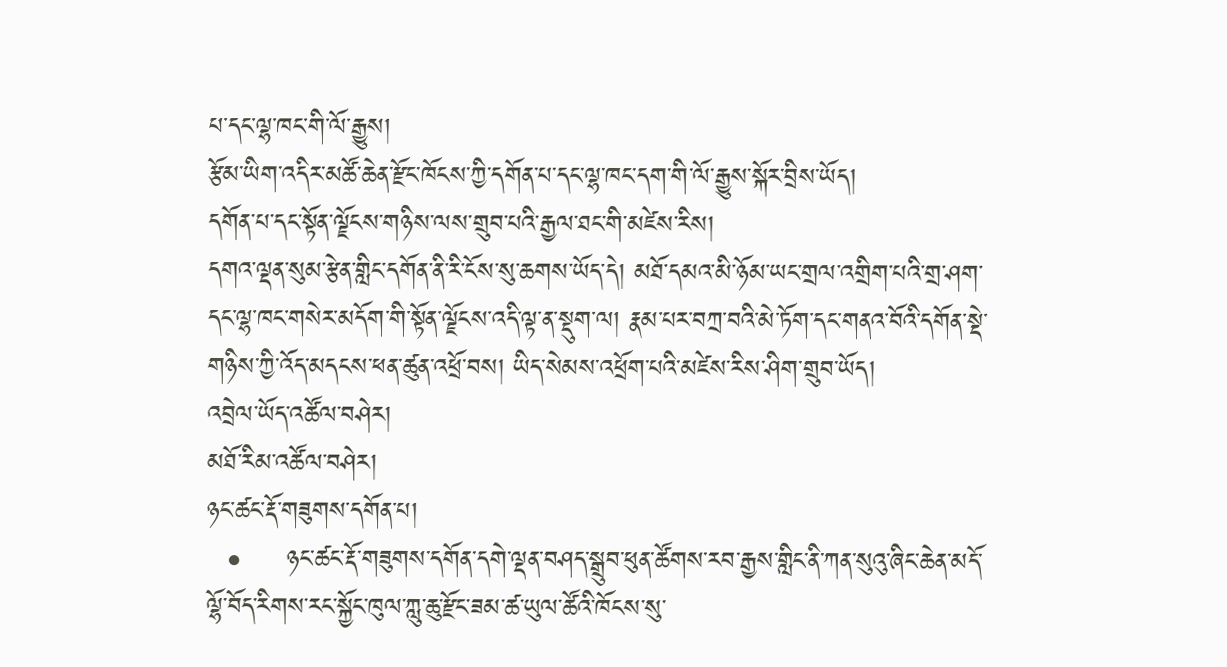པ་དང་ལྷ་ཁང་གི་ལོ་རྒྱུས།
རྩོམ་ཡིག་འདིར་མཚོ་ཆེན་རྫོང་ཁོངས་ཀྱི་དགོན་པ་དང་ལྷ་ཁང་དག་གི་ལོ་རྒྱུས་སྐོར་བྲིས་ཡོད།
དགོན་པ་དང་སྟོན་ལྗོངས་གཉིས་ལས་གྲུབ་པའི་རྒྱལ་ཐང་གི་མཛེས་རིས།
དགའ་ལྡན་སུམ་རྩེན་གླིང་དགོན་ནི་རི་ངོས་སུ་ཆགས་ཡོད་དེ། མཐོ་དམའ་མི་ཉོམ་ཡང་གྲལ་འགྲིག་པའི་གྲ་ཤག་དང་ལྷ་ཁང་གསེར་མདོག་གི་སྟོན་ལྗོངས་འདི་ལྟ་ན་སྡུག་ལ། རྣམ་པར་བཀྲ་བའི་མེ་ཏོག་དང་གནའ་བོའི་དགོན་སྡེ་གཉིས་ཀྱི་འོད་མདངས་ཕན་ཚུན་འཕྲོ་བས། ཡིད་སེམས་འཕྲོག་པའི་མཛེས་རིས་ཤིག་གྲུབ་ཡོད།
འབྲེལ་ཡོད་འཚོལ་བཤེར།
མཐོ་རིམ་འཚོལ་བཤེར།
ཉང་ཚང་རྡོ་གཟུགས་དགོན་པ།
  •     ཉང་ཚང་རྡོ་གཟུགས་དགོན་དགེ་ལྡན་བཤད་སྒྲུབ་ཕུན་ཚོགས་རབ་རྒྱས་གླིང་ནི་ཀན་སུའུ་ཞིང་ཆེན་མདོ་ལྷོ་བོད་རིགས་རང་སྐྱོང་ཁུལ་ཀླུ་ཆུ་རྫོང་ཟམ་ཚ་ཡུལ་ཚོའི་ཁོངས་སུ་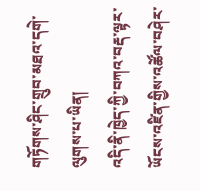གཏོགས་ཤིང་གྲུབ་མཐའ་དགེ་ལུགས་པ་ཡིན།
འདི་ནི་ཁྱེད་ཀྱི་བཀའ་བརྡ་ལྟར་ཡོངས་འཛིན་གྱིས་འཚོལ་བཤེར་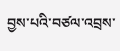བྱས་པའི་བཙལ་འབྲས་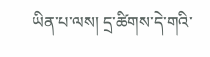ཡིན་པ་ལས། དྲ་ཚིགས་དེ་གའི་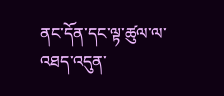ནང་དོན་དང་ལྟ་ཚུལ་ལ་འཐད་འདུན་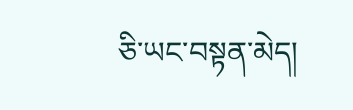ཅི་ཡང་བསྟན་མེད།